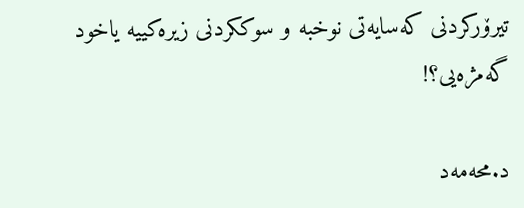تیرۆركردنی‌ كه‌سایه‌تی‌ نوخبه ‌و سوككردنی‌ زیره‌كییه‌ یاخود گه‌مژه‌یی‌؟!

د.محه‌مه‌د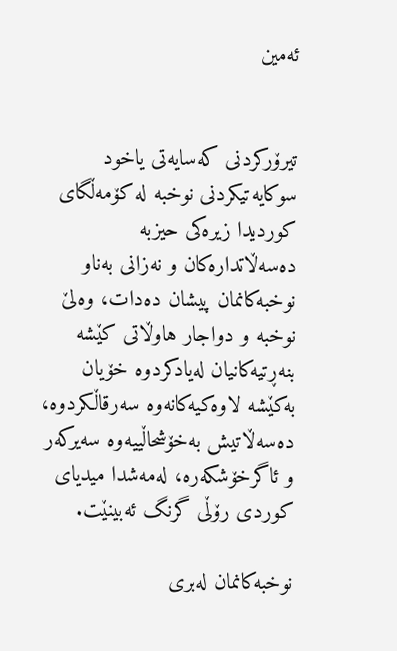ئه‌مین


تیرۆركردنی‌ كه‌سایه‌تی‌ یاخود سوكایه‌تیكردنی‌ نوخبه‌ له‌ كۆمه‌ڵگای‌ كوردیدا زیره‌كی‌ حیزبه‌ ده‌سه‌ڵاتداره‌كان و نەزانی به‌ناو نوخبه‌كانمان پیشان ده‌د‌ات، وه‌لێ نوخبه ‌و دواجار هاوڵاتی‌ كێشه‌ بنه‌ڕتیه‌كانیان له‌یادكردوه‌ خۆیان به‌كێشه‌ لاوه‌كیه‌كانه‌وه‌ سه‌رقاڵكردوه‌، ده‌سه‌ڵاتیش به‌خۆشحاڵییه‌وه‌ سه‌یركه‌ر و ئاگرخۆشكه‌ره‌، له‌مه‌شدا میدیای‌ كوردی‌ رۆڵی‌ گرنگ ئه‌بینێت.

نوخبه‌كانمان له‌بری‌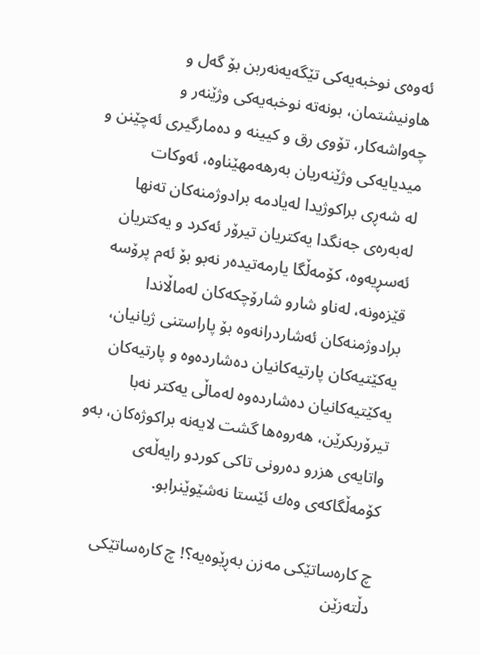ئه‌وه‌ی‌ نوخبه‌یه‌كی‌ تێگه‌یه‌نه‌ربن بۆ گه‌ل و هاونیشتمان، بونه‌ته‌ نوخبه‌یه‌كی‌ وژێنه‌ر و چه‌واشه‌كار، تۆوی‌ رق و كیینه‌ و ده‌مارگیری‌ ئه‌چێنن و میدیایه‌كی‌ وژێنه‌ریان به‌رهه‌مهێناوه‌، ئه‌وكات له ‌شه‌ڕی‌ براكوژیدا له‌یادمه‌ برادوژمنه‌كان ته‌نها له‌به‌ره‌ی‌ جه‌نگدا یه‌كتریان تیرۆر ئه‌كرد و یه‌كتریان ئه‌سڕیه‌وه‌، كۆمه‌ڵگا یارمه‌تیده‌ر نه‌بو بۆ ئه‌م پرۆسه‌ قێزه‌ونه‌، له‌ناو شارو شارۆچكه‌كان له‌ماڵاندا برادوژمنه‌كان ئه‌شاردرانه‌وه‌ بۆ پاراستنی‌ ژیانیان، یه‌كێتیه‌كان پارتیه‌كانیان ده‌شارده‌وه‌ و پارتیه‌كان یه‌كێتیه‌كانیان ده‌شارده‌وه‌ له‌ماڵی‌ یه‌كتر نه‌با تیرۆربكرێن، ‌هه‌روه‌ها گشت لایه‌نه‌ براكوژه‌كان، به‌و واتایه‌ی‌ هزرو ده‌رونی‌ تاكی‌ كوردو رایه‌ڵه‌ی‌ كۆمه‌ڵگاكه‌ی‌ وه‌ك ئێستا نه‌شێوێنرابو.

چ كاره‌ساتێكی‌ مه‌زن به‌ڕێوه‌یه‌؟! چ كاره‌ساتێكی‌ دڵته‌زێن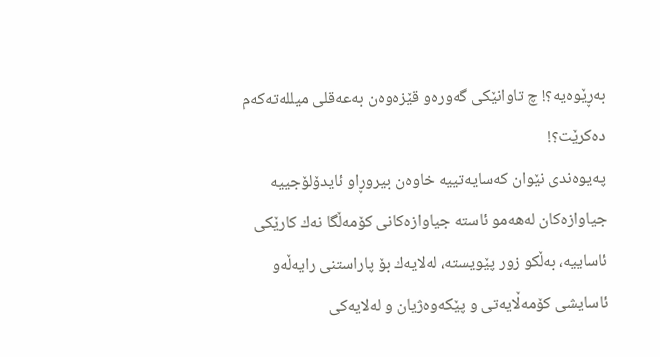به‌ڕێوه‌یه‌؟! چ تاوانێكی‌ گه‌وره‌و قێزه‌وه‌ن به‌عه‌قلی‌ میلله‌ته‌كه‌م ده‌كرێت؟!
په‌یوه‌ندی‌ نێوان كه‌سایه‌تییه‌ خاوه‌ن بیروڕاو ئایدۆلۆجییه‌ جیاوازه‌كان له‌هه‌مو ئاسته‌ جیاوازه‌كانی‌ كۆمه‌ڵگا نه‌ك كارێكی‌ ئاساییه،‌ به‌ڵكو زور پێویسته‌، له‌لایه‌ك بۆ پاراستنی‌ رایه‌ڵه‌و ئاسایشی‌ كۆمه‌ڵایه‌تی‌ و پێكه‌وه‌ژیان و له‌لایه‌كی‌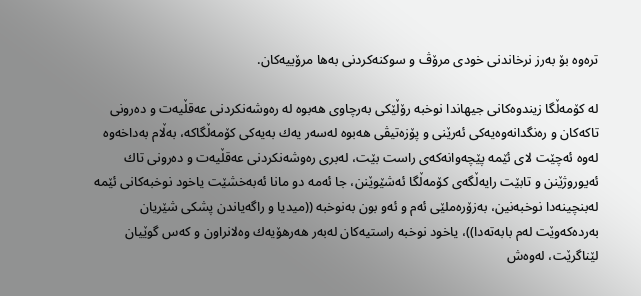تره‌وه‌ بۆ به‌رز نرخاندنی‌ خودی‌ مرۆڤ و سوكنه‌كردنی‌ به‌ها مرۆییه‌كان.

له‌ كۆمه‌ڵگا زیندوه‌كانی‌ جیهاندا نوخبه‌ رۆڵێكی‌ به‌رچاوی‌ هه‌بوه‌ له‌ ره‌وشه‌نكردنی‌ عه‌قڵیه‌ت و ده‌رونی‌ تاكه‌كان و ره‌نگدانه‌وه‌یه‌كی‌ ئه‌رێنی‌ و پۆزه‌تیڤی‌ هه‌بوه‌ له‌سه‌ر یه‌ك به‌یه‌كی‌ كۆمه‌ڵگاكه‌، به‌ڵام به‌داخه‌وه‌ له‌وه‌ ئه‌چێت لای‌ ئێمه‌ پێچه‌وانه‌كه‌ی‌ راست بێت، له‌بری‌ ره‌وشه‌نكردنی‌ عه‌قڵیه‌ت و ده‌رونی‌ تاك ئه‌یوروژێنن و تابێت رایه‌ڵگه‌ی‌ كۆمه‌ڵگا ئه‌شێوێنن، جا ئه‌مه‌ دو مانا ئه‌به‌خشێت یاخود نوخبه‌كانی‌ ئێمه‌ له‌بنچینه‌دا نوخبه‌نین، به‌زۆره‌ملێی‌ ئه‌م و ئه‌و بون به‌نوخبه ‌((میدیا و راگه‌یاندن پشكی‌ شێریان به‌رده‌كه‌وێت له‌م بابه‌ته‌دا))، یاخود نوخبه ‌راستیه‌كان له‌به‌ر هه‌رهۆیه‌ك وه‌لانراون و كه‌س گوێیان لێناگرێت، له‌وه‌ش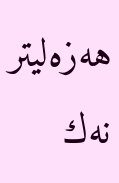هه‌زه‌لیتر نه‌ك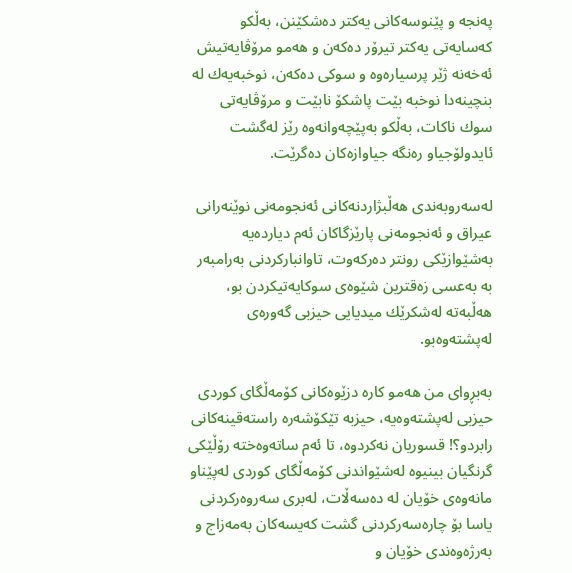په‌نجه‌ و پێنوسه‌كانی‌ یه‌كتر ده‌شكێنن، به‌ڵكو كه‌سایه‌تی‌ یه‌كتر تیرۆر ده‌كه‌ن و هه‌مو مرۆڤایه‌تیش ئه‌خه‌نه‌ ژێر پرسیاره‌وه‌ و سوكی‌ ده‌كه‌ن، نوخبه‌یه‌ك له‌ بنچینه‌دا نوخبه‌ بێت پاشكۆ نابێت و مرۆڤایه‌تی‌ سوك ناكات، به‌ڵكو به‌پێچه‌وانه‌وه‌ رێز له‌گشت ئایدولۆجیاو ره‌نگه ‌جیاوازه‌كان ده‌گرێت.

له‌سه‌روبه‌ندی‌ هه‌ڵبژاردنه‌كانی‌ ئه‌نجومه‌نی‌ نوێنه‌رانی‌ عیراق و ئه‌نجومه‌نی‌ پارێزگاكان ئه‌م دیارده‌یه‌ به‌شێوازێكی‌ رونتر ده‌ركه‌وت، تاوانباركردنی‌ به‌رامبه‌ر به‌ به‌عسی‌ زه‌قترین شێوه‌ی‌ سوكایه‌تیكردن بو، هه‌ڵبه‌ته‌ له‌شكرێك میدیایی‌ حیزبی‌ گه‌وره‌ی‌ له‌پشته‌وه‌بو.

به‌بڕوای‌ من هه‌مو كاره‌ دزێوه‌كانی‌ كۆمه‌ڵگای‌ كوردی‌ حیزبی‌ له‌پشته‌وه‌یه‌، حیزبه‌ تێكۆشه‌ره‌ راسته‌قینه‌كانی‌ رابردو؟! قسوریان نه‌كردوه‌، تا ئه‌م ساته‌وه‌خته‌ رۆڵێكی‌ گرنگیان بینیوه‌ له‌شێواندنی‌ كۆمه‌ڵگای‌ كوردی‌ له‌پێناو مانه‌وه‌ی خۆیان له‌ ده‌سه‌ڵات، له‌بری‌ سه‌روه‌ركردنی‌ یاسا بۆ چاره‌سه‌ركردنی‌ گشت كه‌یسه‌كان به‌مه‌زاج و به‌رژه‌وه‌ندی‌ خۆیان و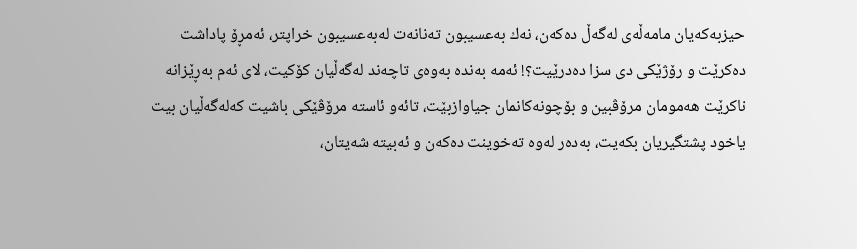حیزبه‌كه‌یان مامه‌ڵه‌ی‌ له‌گه‌ڵ ده‌كه‌ن، نه‌ك به‌عسیبون ته‌نانه‌ت له‌به‌عسیبون خراپتر، ئه‌مڕۆ پاداشت ده‌كرێت و رۆژێكی‌ دی‌ سزا ده‌درێیت؟! ئه‌مه‌ به‌نده‌ به‌وه‌ی‌ تاچه‌ند له‌گه‌ڵیان كۆكیت، لای‌ ئه‌م به‌ڕێزانه‌ ناكرێت هه‌مومان مرۆڤبین و بۆچونه‌كانمان جیاوازبێت، تائه‌و ئاسته‌ مرۆڤێكی‌ باشیت كه‌له‌گه‌ڵیان بیت یاخود پشتگیریان بكه‌یت، به‌ده‌ر له‌وه‌ ته‌خوینت ده‌كه‌ن و ئه‌بیته‌ شه‌یتان،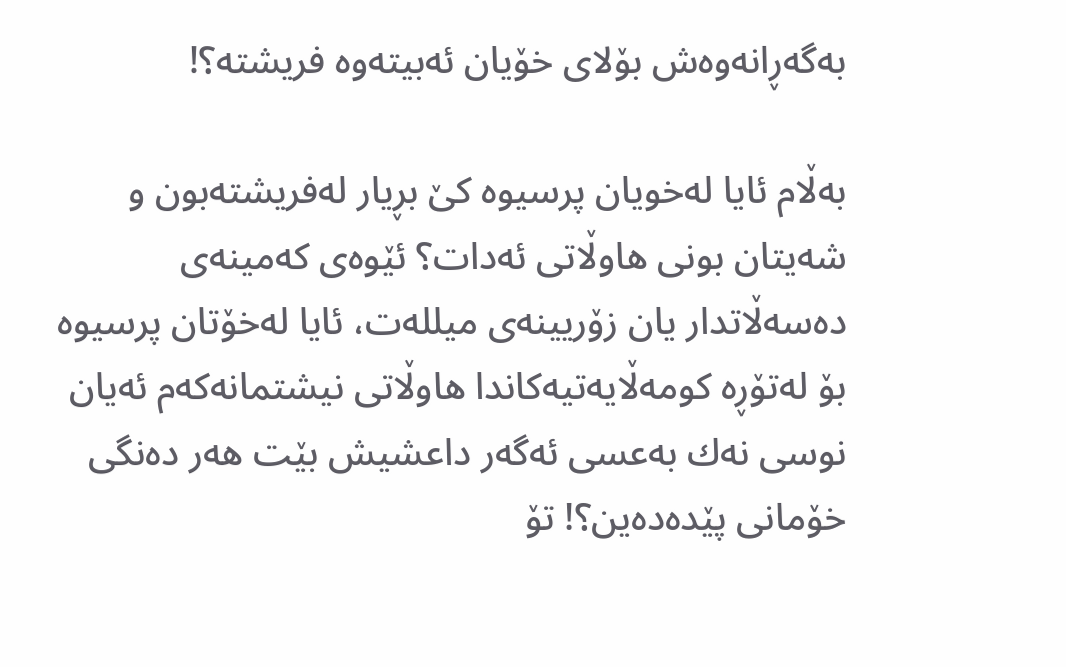به‌گه‌ڕانه‌وه‌ش بۆلای‌ خۆیان ئه‌بیته‌وه‌ فریشته‌؟!

به‌ڵام ئایا له‌خویان پرسیوه‌ كێ‌ بڕیار له‌فریشته‌بون و شه‌یتان بونی‌ هاوڵاتی‌ ئه‌دات؟ ئێوه‌ی‌ كه‌مینه‌ی‌ ده‌سه‌ڵاتدار یان زۆریینه‌ی‌ میلله‌ت، ئایا له‌خۆتان پرسیوه‌ بۆ له‌تۆڕه‌ كومه‌ڵایه‌تیه‌كاندا هاوڵاتی‌ نیشتمانه‌كه‌م ئه‌یان نوسی‌ نه‌ك به‌عسی‌ ئه‌گه‌ر داعشیش بێت هه‌ر ده‌نگی‌ خۆمانی‌ پێده‌ده‌ین؟! تۆ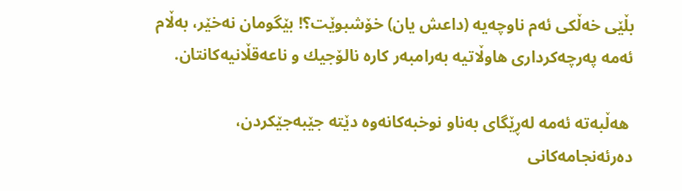بڵێی‌ خه‌ڵكی‌ ئه‌م ناوچه‌یه ‌(داعش یان) خۆشبوێت؟! بێگومان نه‌خێر، به‌ڵام ئه‌مه‌ په‌رچه‌كرداری‌ هاوڵاتیه‌ به‌رامبه‌ر كاره‌ نالۆجیك و ناعه‌قڵانیه‌كانتان.

 هه‌ڵبه‌ته‌ ئه‌مه‌ له‌ڕێگای‌ به‌ناو نوخبه‌كانه‌وه‌ دێته‌ جێبه‌جێكردن، ده‌رئه‌نجامه‌كانی‌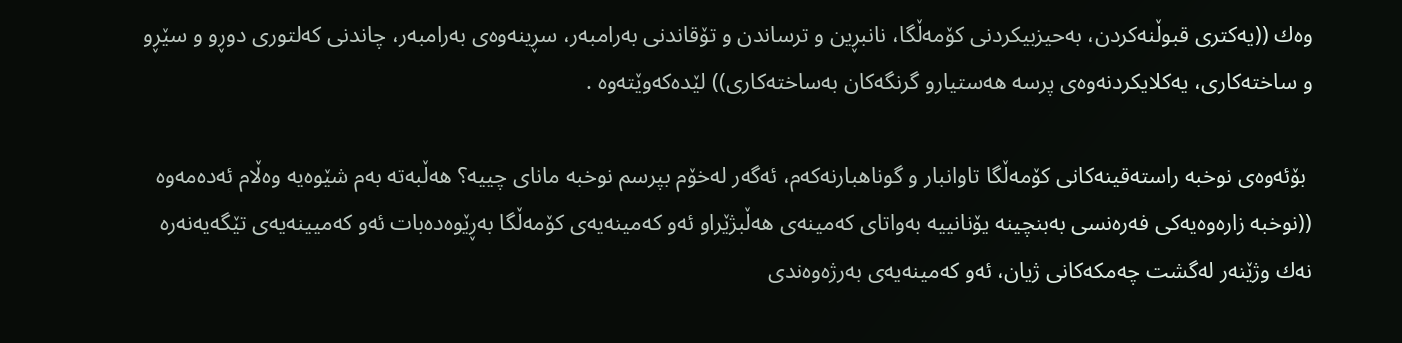وه‌ك ((یه‌كتری‌ قبوڵنه‌كردن، به‌حیزبیكردنی‌ كۆمه‌ڵگا، نانبڕین و ترساندن و تۆقاندنی‌ به‌رامبه‌ر، سڕینه‌وه‌ی‌ به‌رامبه‌ر، چاندنی‌ كەلتوری‌ دوڕو و سێڕو و ساخته‌كاری‌، یه‌كلایكردنه‌وه‌ی‌ پرسه‌ هه‌ستیارو گرنگه‌كان به‌ساخته‌كاری‌)) لێده‌كه‌وێته‌وه‌ .

 بۆئه‌وه‌ی‌ نوخبه‌ راسته‌قینه‌كانی‌ كۆمه‌ڵگا تاوانبار و گوناهبارنه‌كه‌م، ئه‌گه‌ر له‌خۆم بپرسم نوخبه‌ مانای‌ چییه‌؟ هه‌ڵبه‌ته‌ به‌م شێوه‌یه‌ وه‌ڵام ئه‌ده‌مه‌وه‌ ((نوخبه‌ زاره‌وه‌یه‌كی‌ فه‌ره‌نسی‌ به‌بنچینه‌ یۆنانییه‌ به‌واتای‌ كه‌مینه‌ی‌ هه‌ڵبژێراو ئه‌و كه‌مینه‌یه‌ی‌ كۆمه‌ڵگا به‌ڕێوه‌ده‌بات ئه‌و كه‌میینه‌یه‌ی‌ تێگه‌یه‌نه‌ره‌ نه‌ك وژێنه‌ر له‌گشت چه‌مكه‌كانی‌ ژیان، ئه‌و كه‌مینه‌یه‌ی‌ به‌رژه‌وه‌ندی‌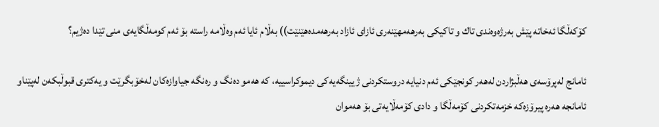كۆكه‌ڵگا ئه‌خاته‌ پێش به‌رژه‌وه‌ندی‌ تاك و تاكیكی‌ به‌رهه‌مهێنه‌ری‌ ئازای‌ ئازاد به‌رهه‌مده‌هێنێت)) به‌ڵام ئایا ئه‌م وه‌ڵامه‌ راسته‌ بۆ ئه‌م كومه‌ڵگایه‌ی‌ منی‌ تێدا ده‌ژیم؟

ئامانج له‌پرۆسه‌ی‌ هه‌ڵبژاردن له‌هه‌ر كونجێكی‌ ئه‌م دنیایه‌ دروستكردنی‌ ژیینگه‌یه‌كی‌ دیموكراسییه،‌ كه‌ هه‌مو ده‌نگ و ره‌نگه‌ جیاوازه‌كان له‌خۆبگرێت و یه‌كتری‌ قبوڵبكه‌ن له‌پێناو ئامانجه‌ هه‌ره‌ پیرۆزه‌كه‌ خزمه‌تكردنی‌ كۆمه‌ڵگا و دادی‌ كۆمه‌ڵایه‌تی‌ بۆ هه‌موان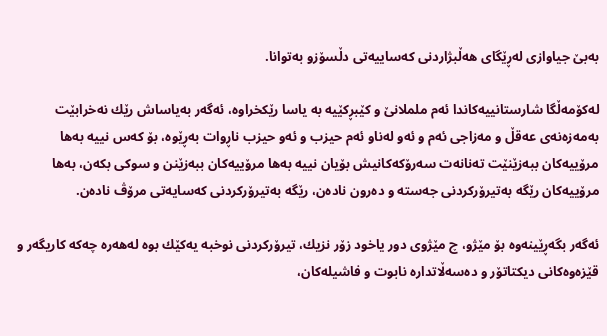به‌بێ جیاوازی‌ له‌ڕێگای‌ هه‌ڵبژاردنی‌ كه‌ساییه‌تی‌ دڵسۆزو به‌توانا.

له‌كۆمه‌ڵگا شارستانییه‌كاندا ئه‌م ململانێ و كێبڕكێیه‌ به ‌یاسا رێكخراوه‌، ئه‌گه‌ر به‌یاساش رێك نه‌خرابێت به‌مه‌زه‌نه‌ی‌ عه‌قڵ و مه‌زاجی‌ ئه‌م و ئه‌و له‌ناو ئه‌م حیزب و ئه‌و حیزب ناڕوات به‌ڕێوه‌، بۆ كه‌س نییه‌ به‌ها مرۆییه‌كان ببه‌زێنێت ته‌نانه‌ت سه‌رۆكه‌كانیش بۆیان نییه‌ به‌ها مرۆییه‌كان ببه‌زێنن و سوكی‌ بكه‌ن، به‌ها مرۆییه‌كان رێگه‌ به‌تیرۆركردنی‌ جه‌سته ‌و ده‌رون ناده‌ن، رێگه‌ به‌تیرۆركردنی‌ كه‌سایه‌تی‌ مرۆڤ ناده‌ن.

ئه‌گه‌ر بگه‌ڕێینه‌وه‌ بۆ مێژو، چ مێژوی‌ دور یاخود زۆر نزیك، تیرۆركردنی‌ نوخبه‌ یه‌كێك بوه‌ له‌هه‌ره‌ چه‌كه‌ كاریگه‌ر و قێزه‌وه‌كانی‌ دیكتاتۆر و ده‌سه‌ڵاتداره‌ نابوت و فاشیله‌كان،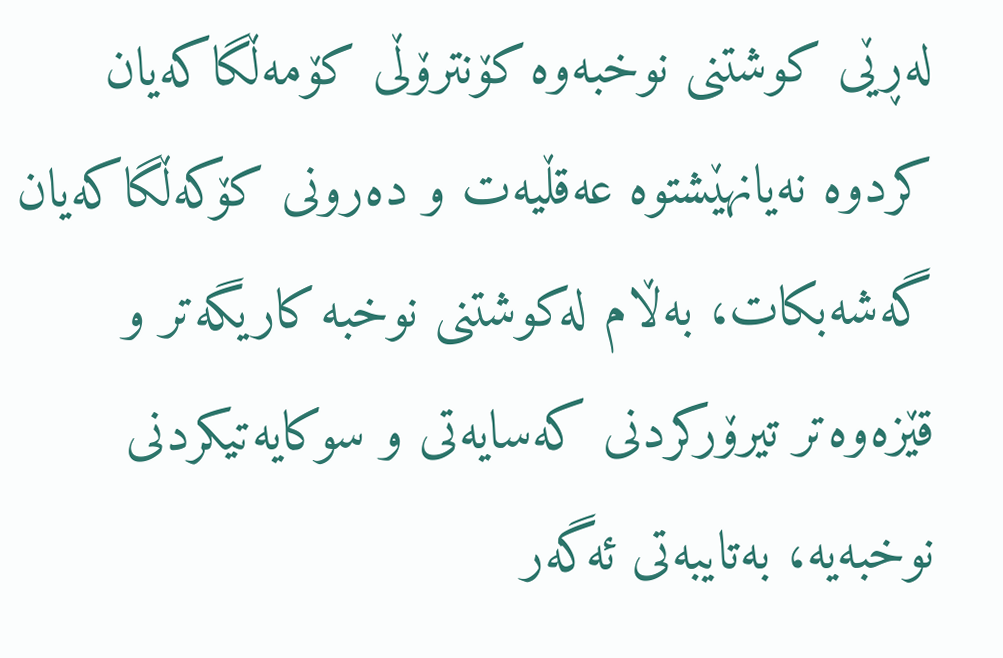له‌ڕێی‌ كوشتنی‌ نوخبه‌وه‌ كۆنترۆڵی‌ كۆمه‌ڵگاكه‌یان كردوه‌ نه‌یانهێشتوه‌ عه‌قڵیه‌ت و ده‌رونی‌ كۆكه‌ڵگاكه‌یان گه‌شه‌بكات، به‌ڵام له‌كوشتنی‌ نوخبه‌ كاریگه‌تر و قێزه‌وه‌تر تیرۆركردنی‌ كه‌سایه‌تی‌ و سوكایه‌تیكردنی‌ نوخبه‌یه‌، به‌تایبه‌تی‌ ئه‌گه‌ر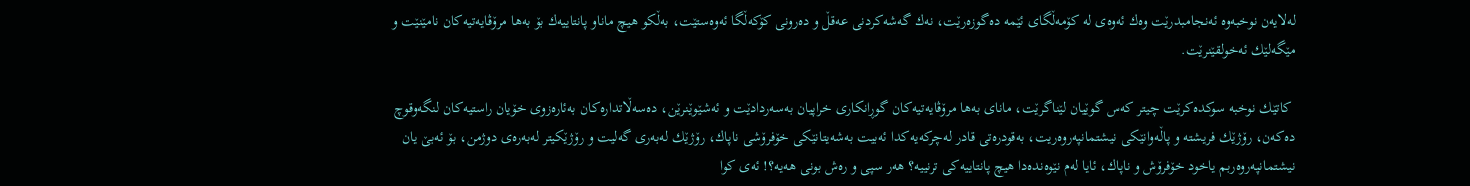له‌لایه‌ن نوخبه‌وه‌ ئه‌نجامبدرێت وه‌ك ئه‌وه‌ی‌ له‌ كۆمه‌ڵگای‌ ئێمه‌ ده‌گوزه‌رێت، نه‌ك گه‌شه‌كردنی‌ عه‌قڵ و ده‌رونی‌ كۆكه‌ڵگا ئه‌وه‌ستێت، به‌ڵكو هیچ ماناو پانتاییه‌ك بۆ به‌ها مرۆڤایه‌تیه‌كان نامێنێت و مێگه‌لێك ئه‌خولقێنرێت.

 كاتێك نوخبه‌ سوكده‌كرێت چیتر كه‌س گوێیان لێناگرێت، مانای‌ به‌ها مرۆڤایه‌تیه‌كان گوڕانكاری‌ خراپیان به‌سه‌ردادێت و ئه‌شێوێنرێن، ده‌سه‌ڵاتداره‌كان به‌ئاره‌زوی‌ خۆیان راستیه‌كان لنگه‌وقوچ ده‌كه‌ن، رۆژێك فریشته‌ و پاڵه‌وانێكی‌ نیشتمانپه‌روه‌ریت، به‌قودره‌تی‌ قادر له‌چركه‌یه‌كدا ئه‌بیت به‌شه‌یتانێكی‌ خۆفرۆشی‌ ناپاك، رۆژێك له‌به‌ری‌ گه‌لیت و رۆژێكیتر له‌به‌ره‌ی‌ دوژمن، بۆ ئه‌بێ‌ یان نیشتمانپه‌روه‌ربم یاخود خۆفرۆش و ناپاك، ئایا له‌م نێوه‌نده‌دا هیچ پانتاییه‌كی‌ ترنییه‌؟ هه‌ر سپی‌ و ره‌ش بونی‌ هه‌یه‌؟! ئه‌ی‌ كوا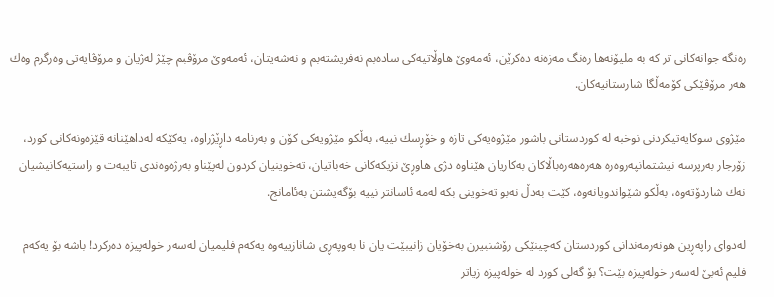ره‌نگه ‌جوانه‌كانی‌ تر كه ‌به ‌ملیۆنه‌ها ره‌نگ مه‌زه‌نه‌ ده‌كرێن، ئه‌مه‌وێ‌ هاوڵاتیه‌كی‌ ساده‌بم نه‌فریشته‌بم و نه‌شه‌یتان، ئه‌مه‌وێ‌ مرۆڤبم چێژ له‌ژیان و مرۆڤایه‌تی‌ وه‌رگرم وه‌ك هه‌ر مرۆڤێكی‌ كۆمه‌ڵگا شارستانیه‌كان.

مێژوی‌ سوكایه‌تیكردنی‌ نوخبه‌ له‌ كوردستانی‌ باشور مێژوه‌یه‌كی‌ تازه‌ و خۆڕسك نییه،‌ به‌ڵكو مێژویه‌كی‌ كۆن و به‌رنامه‌ داڕێژراوه‌، یه‌كێكه‌ له‌داهێنانه‌ قێزه‌ونه‌كانی‌ كورد، زۆرجار به‌رپرسه‌ نیشتمانپه‌روه‌ره‌ هه‌ره‌هه‌ره‌باڵاكان به‌كاریان هێناوه‌ دژی‌ هاوڕێ نزیكه‌كانی‌ خه‌باتیان، ته‌خوینیان كردون له‌پێناو به‌رژه‌وه‌ندی‌ تایبه‌ت و راستیه‌كانیشیان نه‌ك شاردۆته‌وه‌، به‌ڵكو شێواندویانه‌وه‌، كێت به‌دڵ نه‌بو ته‌خوینی‌ بكه‌ له‌مه ‌ئاسانتر نییه‌ بۆگه‌یشتن به‌ئامانج.

له‌دوای‌ راپه‌ڕین هونه‌رمه‌ندانی‌ كوردستان كه‌چینێكی‌ رۆشنبیرن به‌خۆیان زانیبێت یان نا به‌وپه‌ڕی‌ شانازییه‌وه‌ یه‌كه‌م فلیمیان له‌سه‌ر خوله‌پیزه‌ ده‌ركرد! باشه‌ بۆ یه‌كه‌م فلیم ئه‌بێ‌ له‌سه‌ر خوله‌پیزه‌ بێت؟ بۆ گه‌لی‌ كورد له‌ خوله‌پیزه‌ زیاتر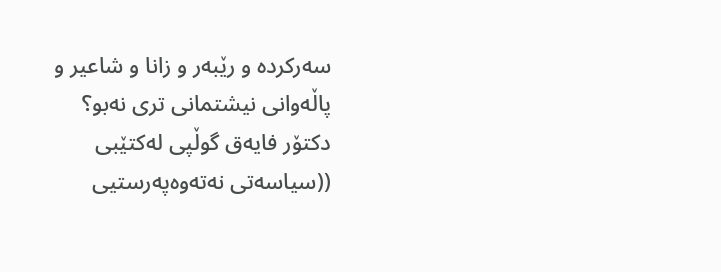سه‌ركرده‌ و رێبه‌ر و زانا و شاعیر و پاڵه‌وانی‌ نیشتمانی‌ تری‌ نه‌بو؟ دكتۆر فایه‌ق گوڵپی‌ له‌كتێبی‌ ((سیاسه‌تی‌ نه‌ته‌وه‌په‌رستیی‌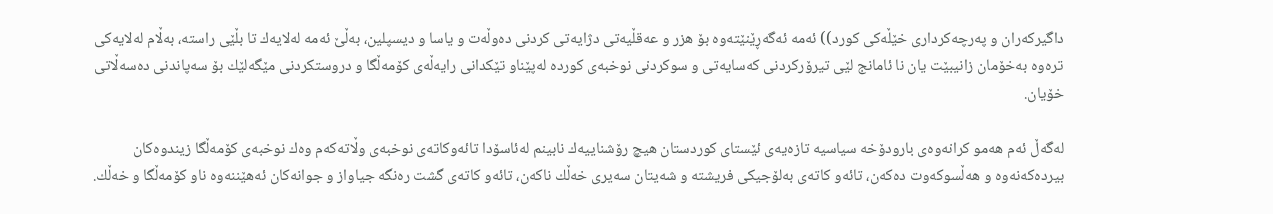داگیركه‌ران و په‌رچه‌كرداری‌ خێڵه‌كی‌ كورد)) ئه‌مه‌ ئه‌گه‌ڕێنێته‌وه‌ بۆ هزر و عه‌قڵیه‌تی‌ دژایه‌تی‌ كردنی‌ ده‌وڵه‌ت و یاسا و دیسپلین، به‌ڵێ‌ ئه‌مه‌ له‌لایه‌ك تا بڵێی‌ راسته،‌ به‌ڵام له‌لایه‌كی‌ تره‌وه‌ به‌خۆمان زانیبێت یان نا ئامانج لێی‌ تیرۆركردنی‌ كه‌سایه‌تی‌ و سوكردنی‌ نوخبه‌ی‌ كورده‌ له‌پێناو تێكدانی‌ رایه‌ڵه‌ی‌ كۆمه‌ڵگا و دروستكردنی‌ مێگه‌لێك بۆ سه‌پاندنی‌ ده‌سه‌ڵاتی‌ خۆیان.

له‌گه‌ڵ ئه‌م هه‌مو كرانه‌وه‌ی‌ بارودۆخه‌ سیاسیه‌ تازه‌یه‌ی‌ ئێستای‌ كوردستان هیچ رۆشناییه‌ك نابینم له‌ئاسۆدا تائه‌وكاته‌ی‌ نوخبه‌ی‌ وڵاته‌كه‌م وه‌ك نوخبه‌ی‌ كۆمه‌ڵگا زیندوه‌كان بیرده‌كه‌نه‌وه‌ و هه‌ڵسوكه‌وت ده‌كه‌ن، تائه‌و كاته‌ی‌ به‌لۆجیكی‌ فریشته ‌و شه‌یتان سه‌یری‌ خه‌ڵك ناكه‌ن، تائه‌و كاته‌ی‌ گشت ره‌نگه‌ جیاواز و جوانه‌كان ئه‌هێننه‌وه‌ ناو كۆمه‌ڵگا و خه‌ڵك.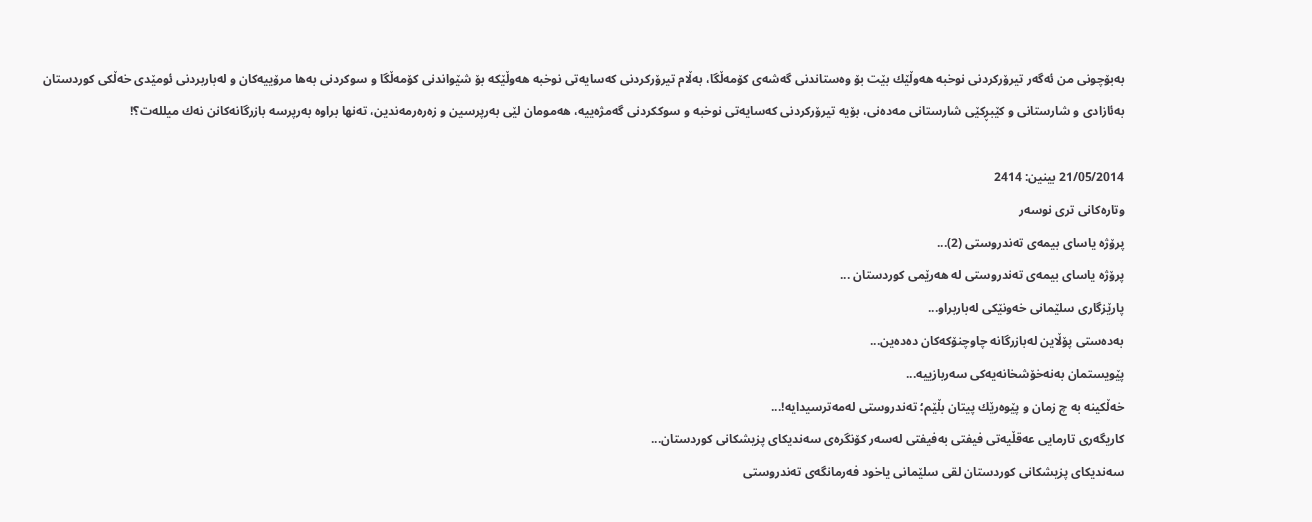به‌بۆچونی‌ من ئه‌گه‌ر تیرۆركردنی‌ نوخبه‌ هه‌وڵێك بێت بۆ وه‌ستاندنی‌ گه‌شه‌ی‌ كۆمه‌ڵگا، به‌ڵام تیرۆركردنی‌ كه‌سایه‌تی‌ نوخبه‌ هه‌وڵێكه‌ بۆ شێواندنی‌ كۆمه‌ڵگا و سوكردنی‌ به‌ها مرۆییه‌كان و له‌باربردنی‌ ئومێدی‌ خه‌ڵكی‌ كوردستان به‌ئازادی‌ و شارستانی‌ و كێبڕكێی‌ شارستانی‌ مه‌ده‌نی‌، بۆیه‌ تیرۆركردنی‌ كه‌سایه‌تی‌ نوخبه‌ و سوككردنی‌ گه‌مژه‌ییه‌، هه‌مومان لێی‌ به‌رپرسین و زه‌ره‌رمه‌ندین، ته‌نها براوه‌ به‌رپرسه‌ بازرگانه‌كانن نه‌ك میلله‌ت؟!

21/05/2014 بینین: 2414
وتاره‌کانی تری نوسه‌ر
پرۆژه‌ یاسای‌ بیمه‌ی‌ ته‌ندروستی‌ (2)...
پرۆژه‌ یاسای‌ بیمه‌ی‌ ته‌ندروستی‌ له‌ هه‌رێمی‌ كوردستان ...
پارێزگاری‌ سلێمانی‌ خه‌ونێكی‌ له‌باربراو...
به‌ده‌ستی‌ پۆڵاین له‌بازرگانه‌ چاوچنۆكه‌كان ده‌ده‌ین...
پێویستمان به‌نه‌خۆشخانه‌یه‌كی‌ سه‌ربازییه‌...
خه‌ڵكینه به‌ چ زمان و پێوه‌رێك پیتان بڵێم؛ ته‌ندروستی‌ له‌مه‌ترسیدایه‌!...
كاریگه‌ری‌ تارمایی‌ عه‌قڵیه‌تی‌ فیفتی‌ به‌فیفتی‌ له‌سه‌ر كۆنگره‌ی‌ سه‌ندیكای‌ پزیشكانی‌ كوردستان...
سه‌ندیكای‌ پزیشكانی‌ كوردستان لقی‌ سلێمانی‌ یاخود فه‌رمانگه‌ی‌ ته‌ندروستی‌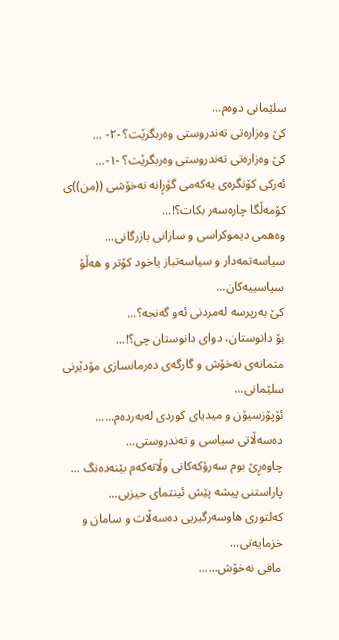سلێمانی‌ دوه‌م...
کێ وەزارەتی تەندروستی وەربگرێت؟ -٢- ...
کێ وەزارەتی تەندروستی وەربگرێت؟ -١-...
ئه‌ركی‌ كۆنگره‌ی یه‌كه‌می‌ گۆڕانه‌ نه‌خۆشی‌ ((من))ی‌ كۆمه‌ڵگا چاره‌سه‌ر بكات؟!...
وه‌همی‌ دیموكراسی‌ و سازانی‌ بازرگانی‌...
سیاسه‌تمه‌دار و سیاسه‌تباز یاخود كۆتر و هه‌ڵۆ سیاسییه‌كان...
كێ‌ به‌رپرسه‌ له‌مردنی‌ ئه‌و گه‌نجه؟...
بۆ دانوستان، دوای دانوستان چی؟!...
متمانه‌ی‌ نه‌خۆش و گارگه‌ی‌ ده‌رمانسازی‌ مۆدێرنی‌ سلێمانی‌...
ئۆپۆزسیۆن و میدیای‌ كوردی‌ له‌به‌رده‌م......
ده‌سه‌ڵاتی‌ سیاسی‌ و ته‌ندروستی‌...
چاوەڕێ بوم سەرۆكەكانی وڵاتەكەم بێنەدەنگ ...
پاراستنی‌ پیشه‌ پێش ئینتمای‌ حیزبی‌...
كه‌لتوری‌ هاوسه‌رگیریی‌ ده‌سه‌ڵات ‌و سامان ‌و خزمایه‌تی‌...
مافی‌ نه‌خۆش......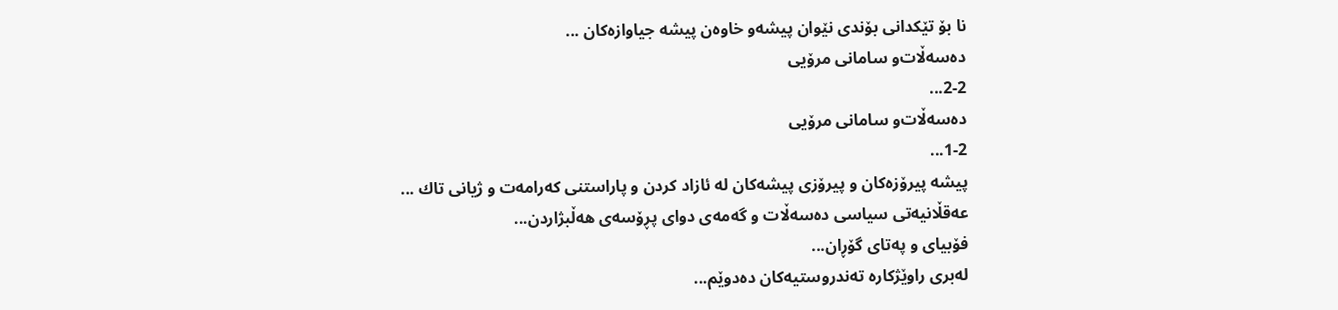نا بۆ تێكدانی‌ بۆندی‌ نێوان پیشه‌‌و خاوه‌ن پیشه‌ جیاوازه‌كان ...
ده‌سه‌ڵات‌و سامانی‌ مرۆیی‌
2-2...
ده‌سه‌ڵات‌و سامانی‌ مرۆیی‌
1-2...
پیشه‌ پیرۆزه‌كان و پیرۆزی‌ پیشه‌كان له‌ ئازاد كردن و پاراستنی‌ كه‌رامه‌ت و ژیانی‌ تاك ...
عه‌قڵانیه‌تی‌ سیاسی‌ ده‌سه‌ڵات و گه‌مه‌ی‌ دوای‌ پڕۆسه‌ی‌ هه‌ڵبژاردن...
فۆبیای‌ و په‌تای‌ گۆڕان...
له‌بری‌ راوێژكاره‌ ته‌ندروستیه‌كان ده‌دوێم...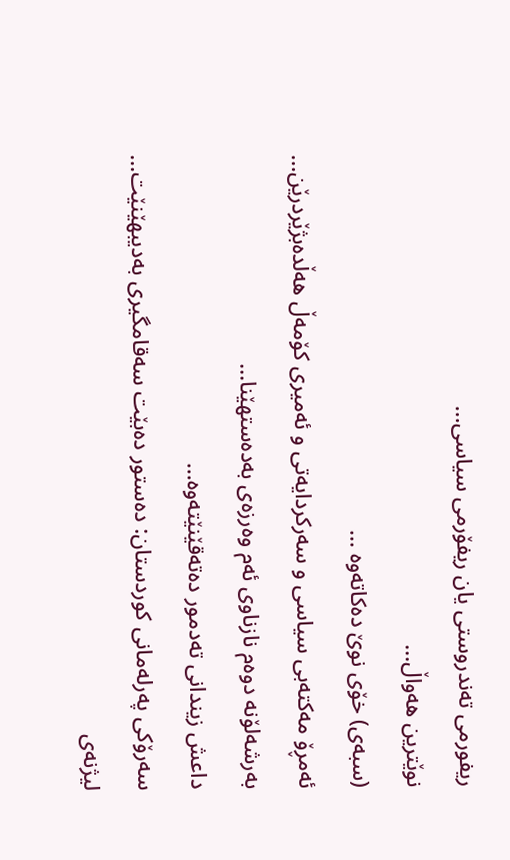ریفورمی‌ ته‌ندروستی‌ یان ریفۆرمی‌ سیاسی‌...
نوێترین هه‌واڵ...
(سبەى) خۆى نوێ دەکاتەوە ...
ئه‌مڕۆ مه‌كته‌بی‌ سیاسی‌ و سه‌ركردایه‌تی‌ و ئه‌میری‌ كۆمه‌ڵ هەڵدەبژێردرێن...
به‌رشه‌لۆنه‌ دوه‌م نازناوی ئه‌م وه‌رزه‌ی به‌ده‌ستهێنا...
داعش زیندانی تەدمور دەتەقێنێتەوە...
سەرۆكی پەرلەمانی كوردستان: دەستور دەبێت سەقامگیری بەدیبهێنێت...
لیژنەی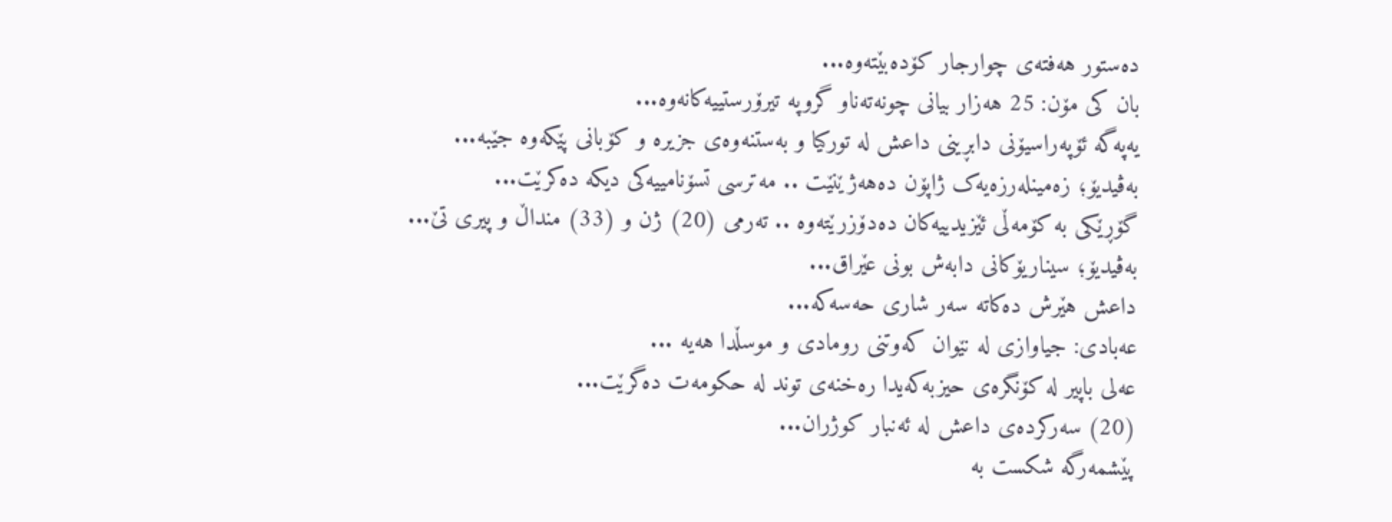دەستور هەفتەی چوارجار كۆدەبێتەوە...
بان كی مۆن: 25 هەزار بیانی چونەتەناو گروپە تیرۆرستییەكانەوە...
یەپەگە ئۆپەراسیۆنی دابڕینی داعش لە تورکیا و بەستنەوەی جزیرە و کۆبانی پێکەوە جێبە...
بەڤیدیۆ؛ زەمینلەرزەیەک ژاپۆن دەهەژێنێت .. مەترسی تسۆنامییەکی دیکە دەکرێت...
گۆڕێکی بە کۆمەڵی ئێزیدییەکان دەدۆزرێتەوە .. تەرمی (20) ژن و (33) منداڵ و پیری تێ...
بەڤیدیۆ؛ سیناریۆکانی دابەش بونی عێراق...
داعش هێرش دەکاتە سەر شاری حەسەکە...
عه‌بادی: جیاوازی له‌ نێوان کەوتنی رومادی و موسڵدا هه‌یه‌ ...
عەلی باپیر لە کۆنگرەی حیزبەکەیدا رەخنەی توند لە حکومەت دەگرێت...
(20) سه‌ركرده‌ی داعش لە ئەنبار کوژران...
پێشمەرگە شكست بە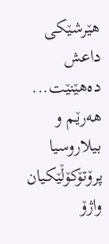هێرشێكی داعش دەهێنێت...
هەرێم و بیلاروسیا پرۆتۆکۆڵێکیان واژۆ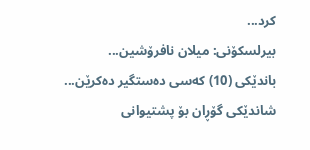کرد...
بیرلسكۆنی: میلان نافرۆشین...
باندێکی (10) کەسى دەستگیر دەکرێن...
شاندێکى گۆڕان بۆ پشتیوانی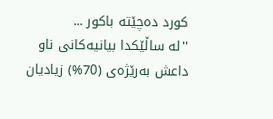کورد دەچێتە باکور ...
''لە ساڵێکدا بیانیه‌كانی ناو داعش بەرێژەى (70%) زیادیان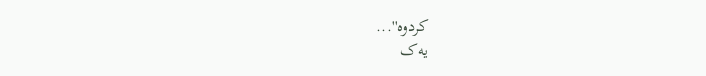کردوە''...
یەک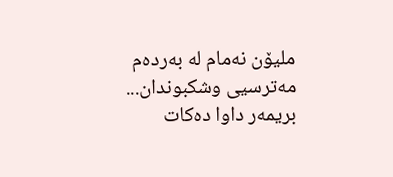ملیۆن نەمام لە بەردەم مەترسیی وشکبوندان...
بریمه‌ر داوا دەکات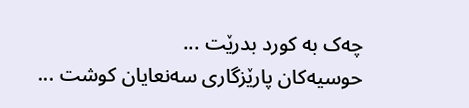چەک بە کورد بدرێت ...
حوسیەکان پارێزگارى سەنعایان کوشت ...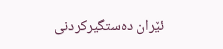ئێران دەستگیرکردنى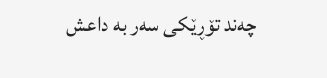چه‌ند تۆڕێكی‌ سه‌ر به‌ داعش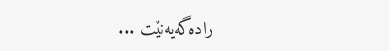رادەگەیەنێت ...